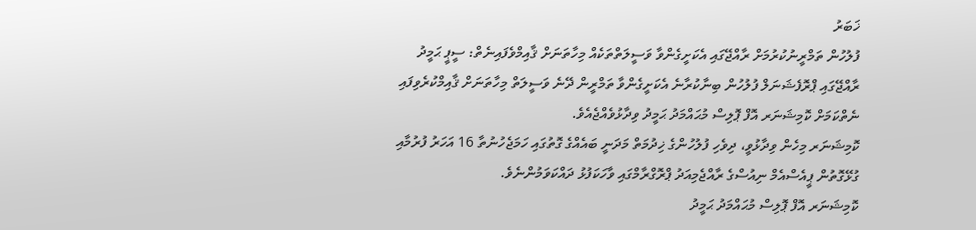ޚަބަރު
ފުލުހުން ތަމްރީނުކުރުމަށް ރާއްޖޭގައި އެކަށީގެންވާ ވަސީލަތްތަކެއް މިހާތަނަށް ޤާއިމްވެފައިނެތް: ސީޕީ ޙަމީދު
ރާއްޖޭގައި ޕްރޮފެޝަނަލް ފުލުހުން ބިނާކުރާނެ އެކަށީގެންވާ ތަމްރީން ދޭނެ ވަސީލަތް މިހާތަނަށް ޤާއިމްކުރެވިފައި ނެތްކަމަށް ކޮމިޝަނަރ އޮފް ޕޮލިސް މުޙައްމަދު ޙަމީދު ވިދާޅުވެއްޖެއެވެ.
ކޮމިޝަނަރ މިހެން ވިދާޅުވީ، ދިވެހި ފުލުހުންގެ ޚިދުމަތް މަދަނީ ބައެއްގެ ގޮތުގައި ހަމަޖެހުނުތާ 16 އަހަރު ފުރުމާއި ގުޅޭގޮތުން ޕީއެސްއެމް ނިއުސްގެ ރާއްޖެމިއަދު ޕްރޮގްރާމްގައި ވާހަކަފުޅު ދައްކަވަމުންނެވެ.
ކޮމިޝަނަރ އޮފް ޕޮލިސް މުޙައްމަދު ޙަމީދު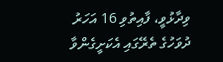ވިދާޅުވީ، ފާއިތުވި 16 އަހަރު ދުވަހުގެ ތެރޭގައި އެކަށީގެންވާ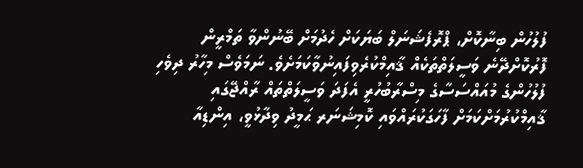ފުލުހުން ބިނާކޮށް، ޕްރޮފެޝަނަލް ބަޔަކަށް ހެދުމަށް ބޭނުންވާ ތަމްރީން ފޮރުކޮށްދޭނެ ވަސީލަތްތަކެއް ޤާއިމްކުރެވިފައިނުވާކަމަށެވެ. ނަމަވެސް މިހާރު ދިވެހި ފުލުހުންގެ މުއައްސަސާގެ މިސްރާބުހުރީ އެފަދަ ވަސީލަތްތައް ރާއްޖޭގައި ޤާއިމްކުރުމަށްކަމަށް ފާހަގަކުރައްވައި ކޮމިޝަނަރ ޙަމީދު ވިދާޅުވީ، އިންޑިއާ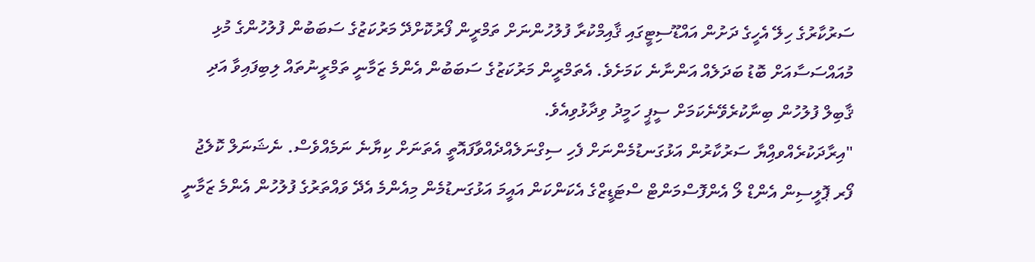ސަރުކާރުގެ ހިލޭ އެހީގެ ދަށުން އައްޑޫސިޓީގައި ޤާއިމްކުރާ ފުލުހުންނަށް ތަމްރީން ފޯރުކޮށްދޭ މަރުކަޒުގެ ސަބަބުން ފުލުހުންގެ މުޅި މުއައްސަސާއަށް ބޮޑު ބަދަލެއް އަންނާނެ ކަމަށެވެ. އެތަމްރީން މަރުކަޒުގެ ސަބަބުން އެންމެ ޒަމާނީ ތަމްރީނުތައް ލިބިފައިވާ އަދި ޤާބިލް ފުލުހުން ބިނާކުރެވޭނެކަމަށް ސީޕީ ހަމީދު ވިދާޅުވިއެވެ.
"އިރާދަކުރެއްވއިްޔާ ސަރުކާރުން އަޅުގަނޑުމެންނަށް ފެހި ސިގްނަލެއްދެއްވާފައޮތީ އެތަނަށް ކިޔާނެ ނަމެއްވެސް. ނެޝަނަލް ކޮލެޖު ފޯރ ޕޮލީސިން އެންޑް ލޯ އެންފޮސްމަންޓް ސްޓަޑީޒްގެ އެކަންކަން އައީމަ އަޅުގަނޑުމެން މިއެންމެ އެދޭ ވައްތަރުގެ ފުލުހުން އެންމެ ޒަމާނީ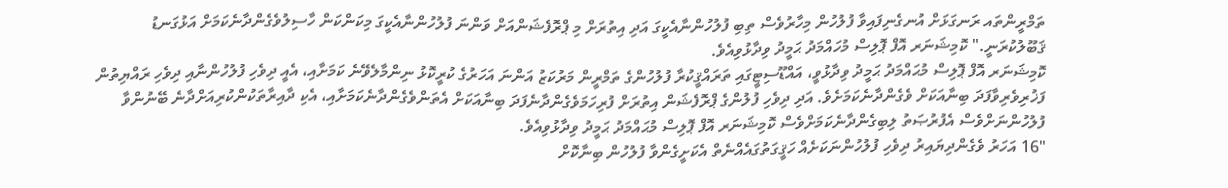ތަމްރީންތައ ރަނގަޅަށް އުނގެނިފައިވާ ފުލުހުން މިހާރުވެސް ތިބި ފުލުހުންނާއެކީގަ އަދި އިތުރަށް މި ޕްރޮފެޝަންއަށް ވަންނަ ފުލުހުންނާއެކީގަ މިކަންކަން ހާސިލުވެގެންދާނެކަމަށް އަޅުގަނޑު ޤަބޫލުކުރަނީ." ކޮމިޝަނަރ އޮފް ޕޮލިސް މުހައްމަދު ޙަމީދު ވިދާޅުވިއެވެ.
ކޮމިޝަނަރ އޮފް ޕޮލިސް މުޙައްމަދު ޙަމީދު ވިދާޅުވީ، އައްޑޫސިޓީގައި ތަރައްޤީކުރާ ފުލުހުންގެ ތަމްރީން މަރުކަޒު އަންނަ އަހަރުގެ ކުރީކޮޅު ނިންމާލެވޭނެ ކަމަށާއި، އެއީ ދިވެހި ފުލުހުންނާއި ދިވެހި ރައްޔިތުން ފަޚުރިވެރިވާފަދަ ބިނާއަކަށް ވެގެންދާނެކަމަށެވެ. އަދި ދިވެހި ފުލުންގެ ޕްރޮފެޝަން އިތުރަށް ފުރިހަމަވެގެންދާނެފަދަ ބިނާއަކަށް އެތަންވެގެންދާނެކަމަށާއި، އެކި ދާއިރާތަކުންކުރިއަށްދާނެ ބޭނުންވާ ފުލުހުންނަށްވެސް އެފުރުޞަތު ލިބިގެންދާނެކަމަށްވެސް ކޮމިޝަނަރ އޮފް ޕޮލިސް މުޙައްމަދު ޙަމީދު ވިދާޅުވިއެވެ.
"16 އަހަރު ވެގެންދިޔައިރު ދިވެހި ފުލުހުންނަކަށެއް ހަޤީގަތުގައެއްނެތް އެކަށީގެންވާ ފުލުހުން ބިނާކޮށް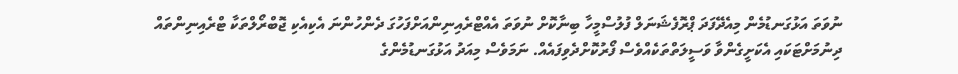ނުވަތަ އަޅުގަނޑުމެން މިއެދޭފަދަ ޕްރޮފެޝަނަލް ފުލުސްމީހާ ބިނާކޮށް ނުވަތަ އެއްޓްރެއިނިންއަށްފަހުގަ ދެންހުންނަ އެކިއެކި ޖޮބްރޯލްތަކާ ޓްރެއިނިންތައް ދިނުމަށްޓަކައި އެކަށީގެންވާ ވަސީލަތްތަކެއްވެސް ފޯރުކޮށްދެވިފައެއް. ނަމަވެސް މިއަދު އަޅުގަނޑުމެންގެ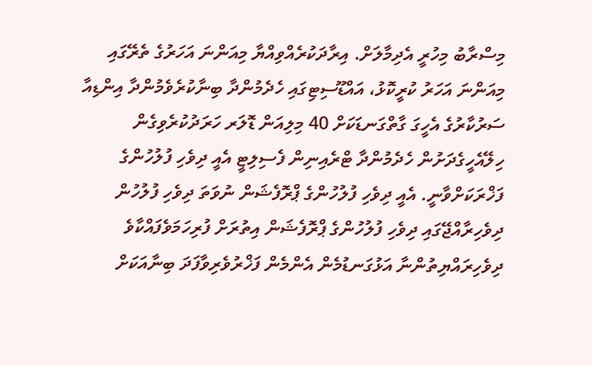މިސްރާބު މިހުރީ އެދިމާލަށް. އިރާދަކުރެއްވިއްޔާ މިއަންނަ އަހަރުގެ ތެރޭގައި މިއަންނަ އަހަރު ކުރީކޮޅު، އައްޑޫސިޓިގައި ހެދެމުންދާ ބިނާކުރެވެމުންދާ އިންޑިއާ ސަރުކާރުގެ އެހީގަ ގާތްގަނޑަކަށް 40 މިލިއަން ޑޮލަރ ހަރަދުކުރެވިގެން ހިލޭއެހީގެދަށުން ހެދެމުންދާ ޓްރެއިނިން ފެސިލިޓީ އެއީ ދިވެހި ފުލުހުންގެ ފަޚްރަކަށްވާނީ. އެއީ ދިވެހި ފުލުހުންގެ ޕްރޮފެޝަން ނުވަތަ ދިވެހި ފުލުހުން ދިވެހިރާއްޖޭގައި ދިވެހި ފުލުހުންގެ ޕްރޮފެޝަން އިތުރަށް ފުރިހަމަވެފައްކާވެ ދިވެހިރައްޔިތުންނާ އަޅުގަނޑުމެން އެންމެން ފަޚްރުވެރިވާފަދަ ބިނާއަކަށް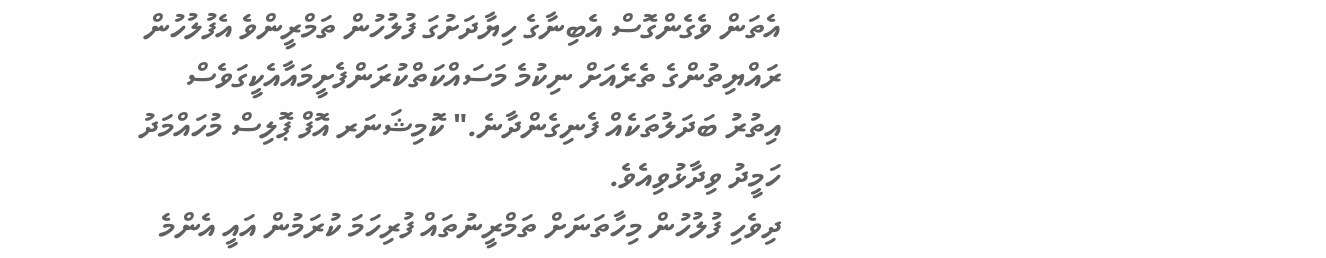އެތަން ވެގެންގޮސް އެބިނާގެ ހިޔާދަށުގަ ފުލުހުން ތަމްރީންވެ އެފުލުހުން ރައްޔިތުންގެ ތެރެއަށް ނިކުމެ މަސައްކަތްކުރަންފެށީމައާއެކީގަވެސް އިތުރު ބަދަލުތަކެއް ފެނިގެންދާނެ." ކޮމިޝަނަރ އޮފް ޕޮލިސް މުހައްމަދު ހަމީދު ވިދާޅުވިއެވެ.
ދިވެހި ފުލުހުން މިހާތަނަށް ތަމްރީނުތައް ފުރިހަމަ ކުރަމުން އައީ އެންމެ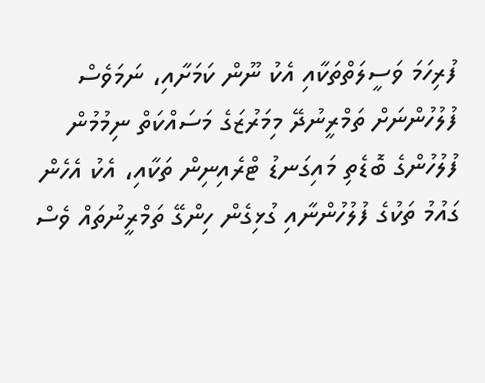ފުރިހަމަ ވަސީލަތްތަކާއި އެކު ނޫން ކަމަށާއި، ނަމަވެސް ފުލުހުންނަށް ތަމްރީނުދޭ މިމަރުޒަގެ މަސައްކަތް ނިމުމުން ފުލުހުންގެ ބޮޑެތި މައިގަނޑު ޓްރެއިނިން ތަކާއި، އެކު އެހެން ގައުމު ތަކުގެ ފުލުހުންނާއި ގުޅިގެން ހިންގޭ ތަމްރީނުތައް ވެސް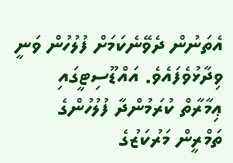އެތަނުން ދެވޭނެކަމަށް ފުލުހުން ވަނީ ވިދާޅުވެފައެވެ. އައްޑޫސިޓީގައި ޢިމާރާތް ކުރަމުންދާ ފުލުހުންގެ ތަމްރީން މަރުކަޒުގެ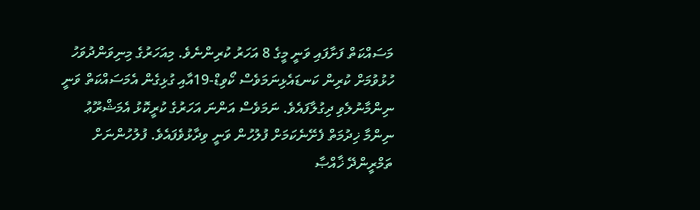މަސައްކަތް ފަށާފައި ވަނީ މީގެ 8 އަހަރު ކުރިންނެވެ. މިއަހަރުގެ މިނިވަންދުވަހު ހުޅުވުމަށް ކުރިން ކަނޑައެޅިނަމަވެސް ކޯވިޑް-19އާއި ގުޅިގެން އެމަސައްކަތް ވަނީ ނިންމާނުލެވި ދިގުލާފައެވެ. ނަމަވެސް އަންނަ އަހަރުގެ ކުރީކޮޅު އެމަޝްރޫޢު ނިންމާ ޚިދުމަތް ފެށޭނެކަމަށް ފުލުހުން ވަނީ ވިދާޅުވެފައެވެ. ފުލުހުންނަށް ތަމްރީންދޭ ޚާއްޞާ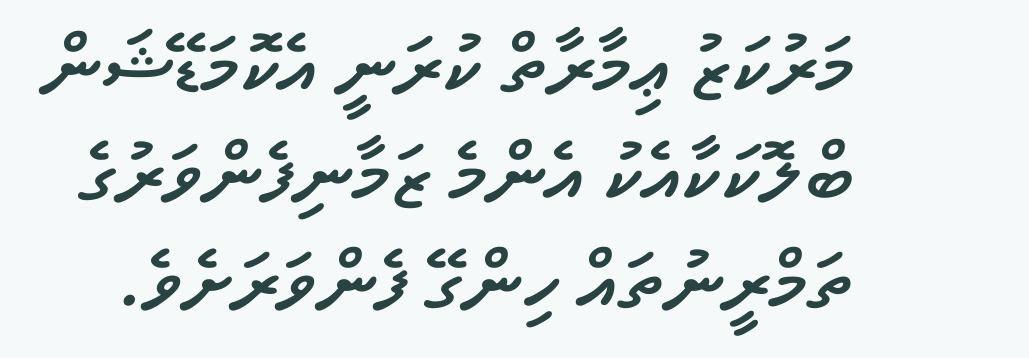މަރުކަޒު ޢިމާރާތް ކުރަނީ އެކޮމަޑޭޝަން ބްލޮކަކާއެކު އެންމެ ޒަމާނިފެންވަރުގެ ތަމްރީނުތައް ހިންގޭ ފެންވަރަށެވެ.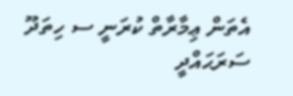އެތަން ޢިމާރާތް ކުރަނީ ސ ހިތަދޫ ސަރަޙައްދީ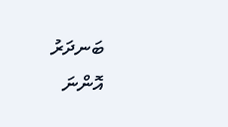ބަނދަރު އޮންނަ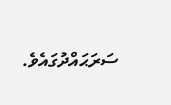ސަރަޙައްދުގައެވެ.